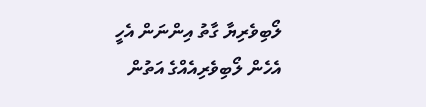ލޯބިވެރިޔާ ގާތު އިންނަން އެހީ އެހެން ލޯބިވެރިއެއްގެ އަތުން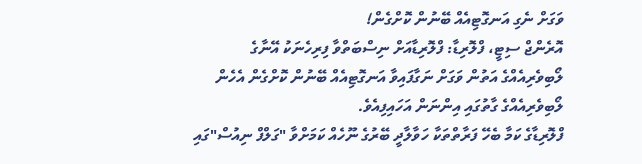ވަގަށް ނެގި އަނގޮޓިއެއް ބޭނުން ކޮށްގެން!
އޮރެންޖް ސިޓީ، ފްލޮރިޑާ: ފްލޮރިޑާއަށް ނިސްބަތްވާ ފިރިހެނަކު އޭނާގެ ލޯބިވެރިއެއްގެ އަތުން ވަގަށް ނަގާފައިވާ އަނގޮޓިއެއް ބޭނުން ކޮށްގެން އެހެން ލޯބިވެރިއެއްގެ ގާތުގައި އިންނަން އަހައިފިއެވެ.
ފްލޮރިޑާގެ ކަމާ ބެހޭ ފަރާތްތަކާ ހަވާލާދީ ބޭރުގެ ނޫހެއް ކަމަށްވާ "ގަލްފް ނިއުސް"ގައި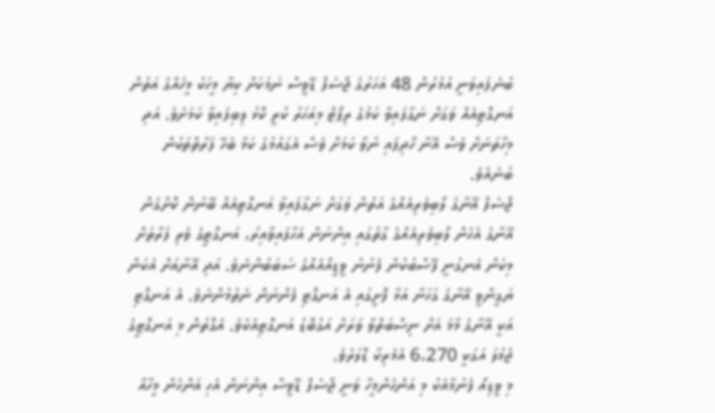ބުނެފައިވަނީ އުމުރުން 48 އަހަރުގެ ޖޯސެފް ޑޭވީސް ނަމަކަށް ކިޔާ މީހަކު މީހެއްގެ އަތުން އަނގޮޓިއެއް ވަގަށް ނަގާފައިވާ ކަމުގެ ރިޕޯޓް މިއަހަރު ކުރީ ކޮޅު ލިބިފައިވާ ކަމަށެވެ. އަދި މިހާތަނަށް ވެސް އޭނާ ހޯދިފައި ނުވާ ކަމަށް ވެސް އެގައުމުގެ ކަމާ ބެހޭ ފަރާތްތަކުން ބުނެއެވެ.
ޖޯސެފް އޭނާގެ ލޯބިވެރިއެއްގެ އަތުން ވަގަށް ނަގާފައިވާ އަނގޮޓިއެއް ބޭނުން ކޮށްގެން އޭނާގެ އެހެން ލޯބިވެރިއެއްގެ ގާތުގައި އިންނަން އަހާފައިވާއިރު، އަނގޮޓީގެ ވެރި ފަރާތަށް މިކަން އެނގުނީ ފޭސްބުކުން ފެނުނު ވީޑީއޯއެއްގެ ސަބަބުންނެވެ. އަދި އޭނާއަށް އެކަން ޔަގީންވީ އޭނާގެ ގަހަނާ އަޅާ ފޮށީގައި އެ އަނގޮޓި ފެންނަން ނެތުމުންނެވެ. އެ އަނގޮޓި އަކީ އޭނާގެ މާމަ އަށް ނިސްބަތްވާ ވަރަށް އަގުބޮޑު އަނގޮޓިއެކެވެ. އެގޮތުން މި އަނގޮޓީގެ ޖުމުލަ އަގަކީ 6،270 އެމެރިކާ ޑޮލަރެވެ.
މި ވީޑިއޯ ފެނުމާއެކު މި އަންހެންމީހާ ވަނީ ޖޯސެފް ޑޭވީސް އިންނަން އެހި އަންހެން މީހާއާ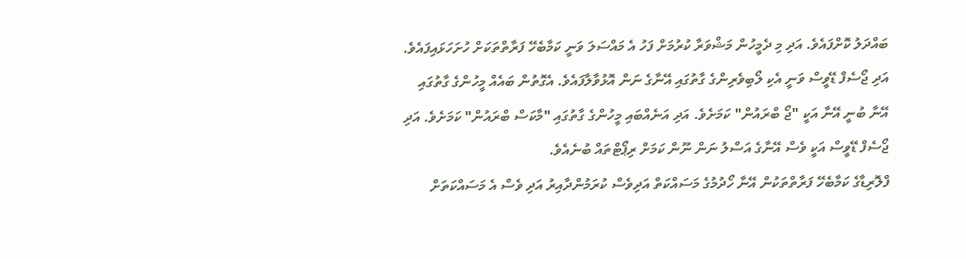ބައްދަލު ކޮށްފައެވެ. އަދި މި ދެމީހުން މަޝްވަރާ ކުރުމަށް ފަހު އެ މައްސަލަ ވަނީ ކަމާބެހޭ ފަރާތްތަކަށް ހުށަހަޅައިފައެވެ. އަދި ޖޯސެފް ޑޭވީސް ވަނީ އެކި ލޯބިވެރިންގެ ގާތުގައި އޭނާގެ ނަން އޮޅުވާލާފައެވެ. އެގޮތުން ބައެއް މީހުންގެ ގާތުގައި އޭނާ ބުނީ އޭނާ އަކީ "ޖޯ ބްރައުން" ކަމަށެވެ. އަދި އަނެއްބައި މީހުންގެ ގާތުގައި "މާކަސް ބްރައުން" ކަމަށެވެ. އަދި ޖޯސެފް ޑޭވީސް އަކީ ވެސް އޭނާގެ އަސްލު ނަން ނޫން ކަމަށް ރިޕޯޓްތައް ބުނެއެވެ.
ފްލޮރިޑާގެ ކަމާބެހޭ ފަރާތްތަކުން އޭނާ ހޯދުމުގެ މަސައްކަތް އަދިވެސް ކުރަމުންދާއިރު އަދި ވެސް އެ މަސައްކަތަށް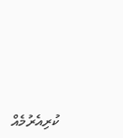ކުރިއެރުމެއް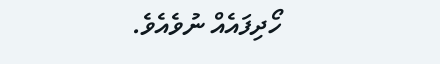ހޯދިފައެއް ނުވެއެވެ.